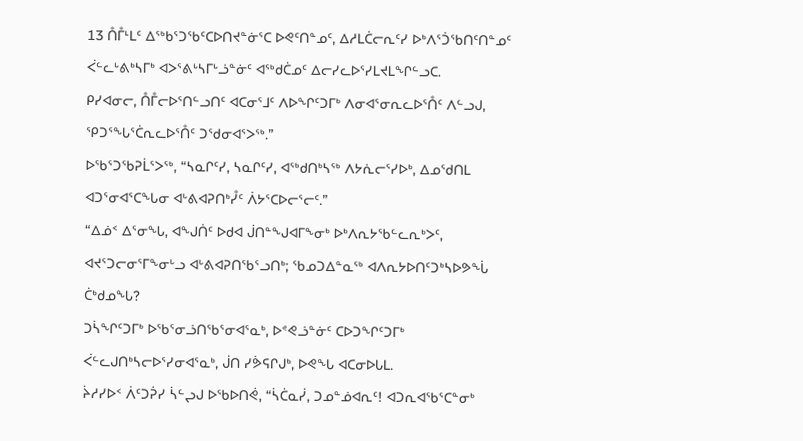13 ᑍᒤᒻᒪᑦ ᐃᖅᑲᕐᑐᖃᑦᑕᐅᑎᔪᓐᓃᕐᑕ ᐅᕙᑦᑎᓐᓄᑦ, ᐃᓱᒪᑖᓕᕆᑦᓯ ᐅᒃᐱᕐᑑᖃᑎᑦᑎᓐᓄᑦ ᐹᓪᓚᒡᕕᒃᓴᒥᒃ ᐊᐳᕐᕕᒡᓴᒥᒡᓘᓐᓃᑦ ᐊᖅᑯᑖᓄᑦ ᐃᓕᓯᓚᐅᕐᓯᒪᔪᒪᖏᓪᓗᑕ.
ᑭᓯᐊᓂᓕ, ᑍᒤᓕᐅᕐᑎᓪᓗᑎᑦ ᐊᑕᓂᕐᒧᑦ ᐱᐅᖏᑦᑐᒥᒃ ᐱᓂᐊᕐᓂᕆᓚᐅᕐᑍᑦ ᐱᓪᓗᒍ, ᕿᑐᕐᖓᕐᑖᕆᓚᐅᕐᑍᑦ ᑐᖁᓂᐊᕐᐳᖅ.”
ᐅᖃᕐᑐᖃᕈᒫᕐᐳᖅ, “ᓴᓇᒋᑦᓯ, ᓴᓇᒋᑦᓯ, ᐊᖅᑯᑎᒃᓴᖅ ᐱᔭᕇᓕᕐᓯᐅᒃ, ᐃᓄᖁᑎᒪ ᐊᑐᕐᓂᐊᕐᑕᖓᓂ ᐊᒡᕕᐊᕈᑎᒃᓮᑦ ᐲᔭᕐᑕᐅᓕᕐᓕᑦ.”
“ᐃᓅᑉ ᐃᕐᓂᖓ, ᐊᖑᑏᑦ ᐅᑯᐊ ᒎᑎᓐᖑᐊᒥᖕᓂᒃ ᐅᒃᐱᕆᔭᖃᓪᓚᕆᒃᐳᑦ, ᐊᔪᕐᑐᓕᓂᕐᒥᖕᓂᒡᓗ ᐊᒡᕕᐊᕈᑎᖃᕐᓗᑎᒃ; ᖃᓄᑐᐃᓐᓇᖅ ᐊᐱᕆᔭᐅᑎᑦᑐᒃᓴᐅᕗᖔ ᑖᒃᑯᓄᖓ?
ᑐᓵᖏᑦᑐᒥᒃ ᐅᖃᕐᓂᓘᑎᖃᕐᓂᐊᕐᓇᒃ, ᐅᕝᕙᓘᓐᓃᑦ ᑕᐅᑐᖏᑦᑐᒥᒃ ᐹᓪᓚᒍᑎᒃᓴᓕᐅᕐᓯᓂᐊᕐᓇᒃ, ᒎᑎ ᓯᕘᕋᒋᒍᒃ, ᐅᕙᖓ ᐊᑕᓂᐅᒐᒪ.
ᔩᓱᓯᐅᑉ ᐲᑦᑐᕉᓯ ᓵᓪᖢᒍ ᐅᖃᐅᑎᕚ, “ᓵᑖᓇᓰ, ᑐᓄᓐᓅᐊᕆᑦ! ᐊᑐᕆᐊᖃᕐᑕᓐᓂᒃ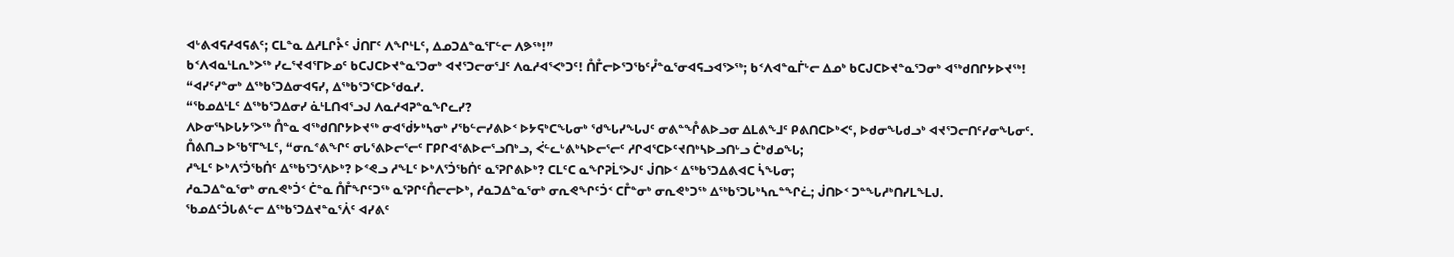ᐊᒡᕕᐊᕋᓱᐊᕋᕕᑦ; ᑕᒪᓐᓇ ᐃᓱᒪᒋᔧᑦ ᒎᑎᒥᑦ ᐱᖏᒻᒪᑦ, ᐃᓄᑐᐃᓐᓇᕐᒥᓪᓕ ᐱᕗᖅ!”
ᑲᑉᐱᐊᓇᒻᒪᕆᒃᐳᖅ ᓯᓚᕐᔪᐊᕐᒥᐅᓄᑦ ᑲᑕᒍᑕᐅᔪᓐᓇᕐᑐᓂᒃ ᐊᔪᕐᑐᓕᓂᕐᒧᑦ ᐱᓇᓱᐊᕐᐸᒃᑐᑦ! ᑍᒤᓕᐅᕐᑐᖃᑦᓮᓐᓇᕐᓂᐊᕋᓗᐊᕐᐳᖅ; ᑲᑉᐱᐊᓐᓇᒦᒡᓕ ᐃᓄᒃ ᑲᑕᒍᑕᐅᔪᓐᓇᕐᑐᓂᒃ ᐊᖅᑯᑎᒋᔭᐅᔪᖅ!
“ᐊᓯᑦᓯᓐᓂᒃ ᐃᖅᑲᕐᑐᐃᓂᐊᕋᓯ, ᐃᖅᑲᕐᑐᕐᑕᐅᖁᓇᓯ.
“ᖃᓄᐃᒻᒪᑦ ᐃᖅᑲᕐᑐᐃᓂᓯ ᓈᒻᒪᑎᐊᕐᓗᒍ ᐱᓇᓱᐊᕈᓐᓇᖏᓚᓯ?
ᐱᐅᓂᕐᓴᐅᒐᔭᕐᐳᖅ ᑍᓐᓇ ᐊᖅᑯᑎᒋᔭᐅᔪᖅ ᓂᐊᖂᔭᒃᓴᓂᒃ ᓯᖃᓪᓕᓯᕕᐅᑉ ᐅᔭᕋᒃᑕᖓᓂᒃ ᖁᖓᓯᖓᒍᑦ ᓂᕕᓐᖕᒊᕕᐅᓗᓂ ᐃᒪᕕᖕᒧᑦ ᑭᕕᑎᑕᐅᒃᐸᑦ, ᐅᑯᓂᖓᑯᓗᒃ ᐊᔪᕐᑐᓕᑎᑦᓯᓂᖓᓂᑦ.
ᑍᕕᑎᓗ ᐅᖃᕐᒥᖕᒪᑦ, “ᓂᕆᕝᕕᖏᑦ ᓂᒐᕐᕕᐅᓕᕐᓕᑦ ᒥᑭᒋᐊᕐᕕᐅᓕᕐᓗᑎᒃᓗ, ᐹᓪᓚᒡᕕᒃᓴᐅᓕᕐᓕᑦ ᓱᒋᐊᕐᑕᐅᑦᔪᑎᒃᓴᐅᓗᑎᒡᓗ ᑖᒃᑯᓄᖓ;
ᓱᖕᒪᑦ ᐅᒃᐱᕐᑑᖃᑏᑦ ᐃᖅᑲᕐᑐᕐᐱᐅᒃ? ᐅᕝᕙᓗ ᓱᖕᒪᑦ ᐅᒃᐱᕐᑑᖃᑏᑦ ᓇᕐᕈᒋᕕᐅᒃ? ᑕᒪᑦᑕ ᓇᖏᕈᒫᕐᐳᒍᑦ ᒎᑎᐅᑉ ᐃᖅᑲᕐᑐᐃᕕᐊᑕ ᓵᖓᓂ;
ᓱᓇᑐᐃᓐᓇᕐᓂᒃ ᓂᕆᕙᒃᑑᑉ ᑖᓐᓇ ᑍᒤᖏᑦᑐᖅ ᓇᕐᕈᒋᑦᑍᓕᓕᐅᒃ, ᓱᓇᑐᐃᓐᓇᕐᓂᒃ ᓂᕆᕙᖏᑦᑑᑉ ᑕᒤᓐᓂᒃ ᓂᕆᕙᒃᑐᖅ ᐃᖅᑲᕐᑐᒐᒃᓴᕆᓐᖏᓛ; ᒎᑎᐅᑉ ᑐᓐᖓᓱᒃᑎᓯᒪᖕᒪᒍ.
ᖃᓄᐃᑦᑑᒐᕕᓪᓕ ᐃᖅᑲᕐᑐᐃᔪᓐᓇᕐᐲᑦ ᐊᓯᕕᑦ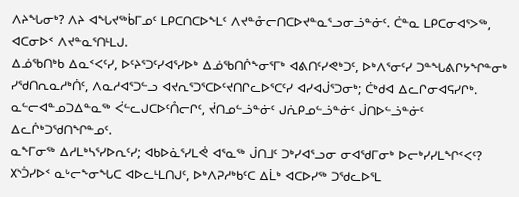ᐱᔨᖓᓂᒃ? ᐱᔨ ᐊᖓᔪᖅᑳᒥᓄᑦ ᒪᑭᑕᑎᑕᐅᖕᒪᑦ ᐱᔪᓐᓁᓕᑎᑕᐅᔪᓐᓇᕐᓗᓂᓘᓐᓃᑦ. ᑖᓐᓇ ᒪᑭᑕᓂᐊᕐᐳᖅ, ᐊᑕᓂᐅᑉ ᐱᔪᓐᓇᕐᑎᒻᒪᒍ.
ᐃᓅᖃᑎᒃᑲ ᐃᓇᑉᐸᑦᓯ, ᐅᑦᔨᕐᑐᑦᓯᐊᕐᓯᐅᒃ ᐃᓅᖃᑎᒌᖕᓂᕐᒥᒃ ᐊᕕᑎᑦᓯᕙᒃᑐᑦ, ᐅᒃᐱᕐᓂᑦᓯ ᑐᓐᖓᕕᒋᔭᖏᓐᓂᒃ ᓯᖁᑎᕆᓇᓱᒃᑏᑦ, ᐱᓇᓱᐊᕐᑐᓪᓗ ᐊᔪᕆᕐᑐᕐᑕᐅᑦᔪᑎᒋᓚᐅᕐᑕᑦᓯ ᐊᓯᐊᒎᕐᑐᓂᒃ; ᑖᒃᑯᐊ ᐃᓚᒋᓂᐊᕋᓯᒋᒃ.
ᓇᓪᓕᐊᓐᓄᑐᐃᓐᓇᖅ ᐹᓪᓚᒍᑕᐅᑦᑍᓕᒋᑦ, ᔫᑎᓄᓪᓘᓐᓃᑦ ᒍᕇᑭᓄᓪᓘᓐᓃᑦ ᒎᑎᐅᓪᓘᓐᓃᑦ ᐃᓚᒌᒃᑐᖁᑎᖏᓐᓄᑦ.
ᓇᖕᒥᓂᖅ ᐃᓱᒪᒃᓴᕐᓯᐅᕆᑦᓯ; ᐊᑲᐅᓈᕐᓯᒪᕚ ᐊᕐᓇᖅ ᒎᑎᒧᑦ ᑐᒃᓯᐊᕐᓗᓂ ᓂᐊᖁᒥᓂᒃ ᐅᓕᒃᓯᓯᒪᖏᑉᐸᑦ?
᙭ᔅᑑᓯᐅᑉ ᓇᒡᓕᖕᓂᖓᑕ ᐊᐅᓚᒻᒪᑎᒍᑦ, ᐅᒃᐱᕈᓱᒃᑲᑦᑕ ᐃᒫᒃ ᐊᑕᐅᓯᖅ ᑐᖁᓚᐅᕐᒪ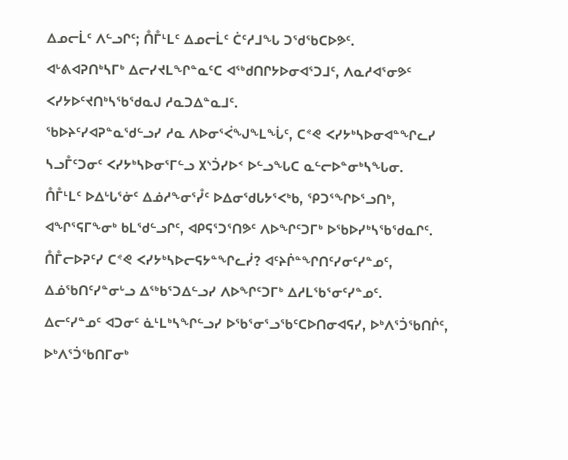ᐃᓄᓕᒫᑦ ᐱᓪᓗᒋᑦ; ᑍᒤᒻᒪᑦ ᐃᓄᓕᒫᑦ ᑖᑦᓱᒧᖓ ᑐᖁᖃᑕᐅᕗᑦ.
ᐊᒡᕕᐊᕈᑎᒃᓴᒥᒃ ᐃᓕᓯᔪᒪᖏᓐᓇᑦᑕ ᐊᖅᑯᑎᒋᔭᐅᓂᐊᕐᑐᒧᑦ, ᐱᓇᓱᐊᕐᓂᕗᑦ ᐸᓯᔭᐅᑦᔪᑎᒃᓴᖃᖁᓇᒍ ᓱᓇᑐᐃᓐᓇᒧᑦ.
ᖃᐅᔨᑦᓯᐊᕈᓐᓇᖁᓪᓗᓯ ᓱᓇ ᐱᐅᓂᕐᐹᖑᖕᒪᖔᑦ, ᑕᕝᕙ ᐸᓯᔭᒃᓴᐅᓂᐊᓐᖏᓚᓯ ᓴᓗᒤᑦᑐᓂᑦ ᐸᓯᔭᒃᓴᐅᓂᕐᒥᓪᓗ ᙭ᔅᑑᓯᐅᑉ ᐅᓪᓗᖓᑕ ᓇᓪᓕᐅᓐᓂᒃᓴᖓᓂ.
ᑍᒤᒻᒪᑦ ᐅᐃᒡᒐᕐᓃᑦ ᐃᓅᓱᖕᓂᕐᓮᑦ ᐅᐃᓂᖁᒐᔭᕐᐸᒃᑲ, ᕿᑐᕐᖏᐅᕐᓗᑎᒃ, ᐊᖏᕐᕋᒥᖕᓂᒃ ᑲᒪᖁᓪᓗᒋᑦ, ᐊᑭᕋᕐᑐᕐᑎᕗᑦ ᐱᐅᖏᑦᑐᒥᒃ ᐅᖃᐅᓯᒃᓴᖃᖁᓇᒋᑦ.
ᑍᒤᓕᐅᕈᑦᓯ ᑕᕝᕙ ᐸᓯᔭᒃᓴᐅᓕᕋᔭᓐᖏᓚᓰ? ᐊᑦᔨᒌᓐᖏᑎᑦᓯᓂᑦᓯᓐᓄᑦ, ᐃᓅᖃᑎᑦᓯᓐᓂᒡᓗ ᐃᖅᑲᕐᑐᐃᓪᓗᓯ ᐱᐅᖏᑦᑐᒥᒃ ᐃᓱᒪᖃᕐᓂᑦᓯᓐᓄᑦ.
ᐃᓕᑦᓯᓐᓄᑦ ᐊᑐᓂᑦ ᓈᒻᒪᒃᓴᖏᓪᓗᓯ ᐅᖃᕐᓂᕐᓗᖃᑦᑕᐅᑎᓂᐊᕋᓯ, ᐅᒃᐱᕐᑑᖃᑎᒌᑦ, ᐅᒃᐱᕐᑑᖃᑎᒥᓂᒃ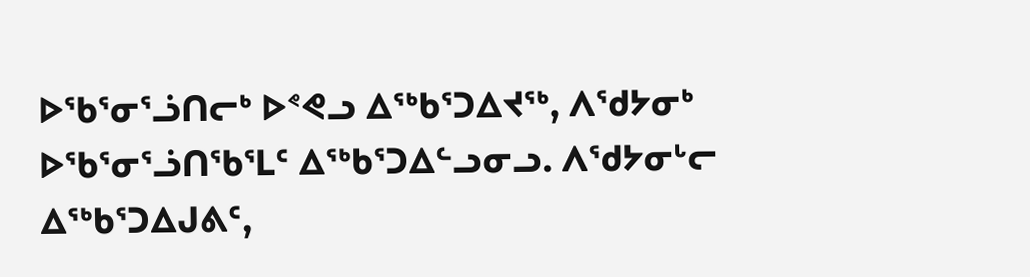ᐅᖃᕐᓂᕐᓘᑎᓕᒃ ᐅᕝᕙᓗ ᐃᖅᑲᕐᑐᐃᔪᖅ, ᐱᖁᔭᓂᒃ ᐅᖃᕐᓂᕐᓘᑎᖃᕐᒪᑦ ᐃᖅᑲᕐᑐᐃᓪᓗᓂᓗ. ᐱᖁᔭᓂᒡᓕ ᐃᖅᑲᕐᑐᐃᒍᕕᑦ,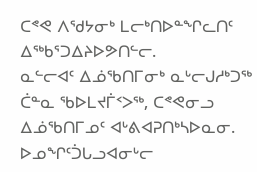ᑕᕝᕙ ᐱᖁᔭᓂᒃ ᒪᓕᒃᑎᐅᓐᖏᓚᑎᑦ ᐃᖅᑲᕐᑐᐃᔨᐅᕗᑎᓪᓕ.
ᓇᓪᓕᐊᑦ ᐃᓅᖃᑎᒥᓂᒃ ᓇᒡᓕᒍᓱᒃᑐᖅ ᑖᓐᓇ ᖃᐅᒪᔪᒦᑉᐳᖅ, ᑕᕝᕙᓂᓗ ᐃᓅᖃᑎᒥᓄᑦ ᐊᒡᕕᐊᕈᑎᒃᓴᐅᓇᓂ.
ᐅᓄᖏᑦᑑᒐᓗᐊᓂᒡᓕ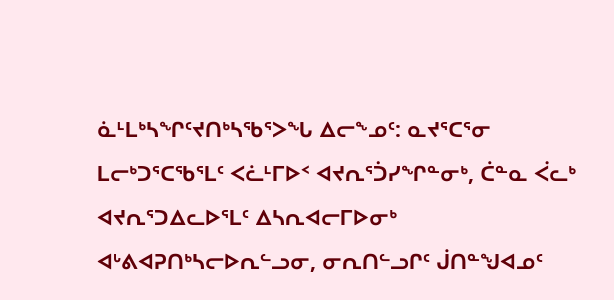ᓈᒻᒪᒃᓴᖏᑦᔪᑎᒃᓴᖃᕐᐳᖓ ᐃᓕᖕᓄᑦ: ᓇᔪᕐᑕᕐᓂ ᒪᓕᒃᑐᕐᑕᖃᕐᒪᑦ ᐸᓛᒻᒥᐅᑉ ᐊᔪᕆᕐᑑᓯᖏᓐᓂᒃ, ᑖᓐᓇ ᐹᓚᒃ ᐊᔪᕆᕐᑐᐃᓚᐅᕐᒪᑦ ᐃᓴᕆᐊᓕᒥᐅᓂᒃ ᐊᒡᕕᐊᕈᑎᒃᓴᓕᐅᕆᓪᓗᓂ, ᓂᕆᑎᓪᓗᒋᑦ ᒎᑎᓐᖑᐊᓄᑦ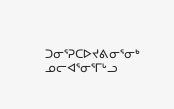ᑐᓂᕐᕈᑕᐅᔪᕕᓂᕐᓂᒃ ᓄᓕᐊᕐᓂᕐᒥᒡᓗ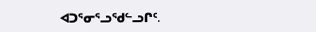ᐊᑐᕐᓂᕐᓗᖁᓪᓗᒋᑦ.